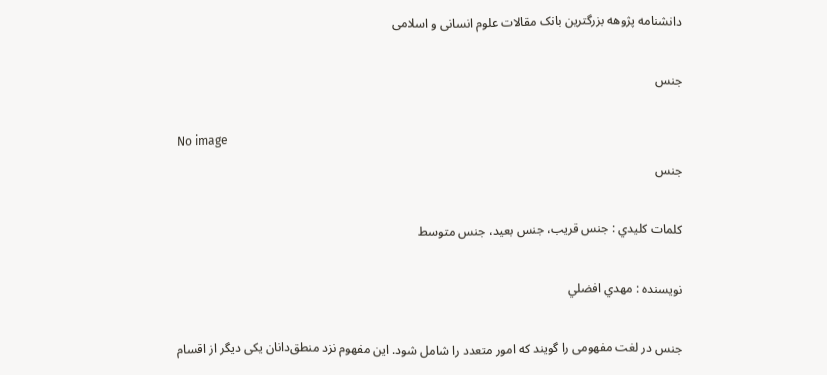دانشنامه پژوهه بزرگترین بانک مقالات علوم انسانی و اسلامی

جنس

No image
جنس

كلمات كليدي : جنس قريب، جنس بعيد، جنس متوسط

نویسنده : مهدي افضلي

جنس در لغت مفهومی را گویند که امور متعدد را شامل شود. این مفهوم نزد منطق‌دانان یکی دیگر از اقسام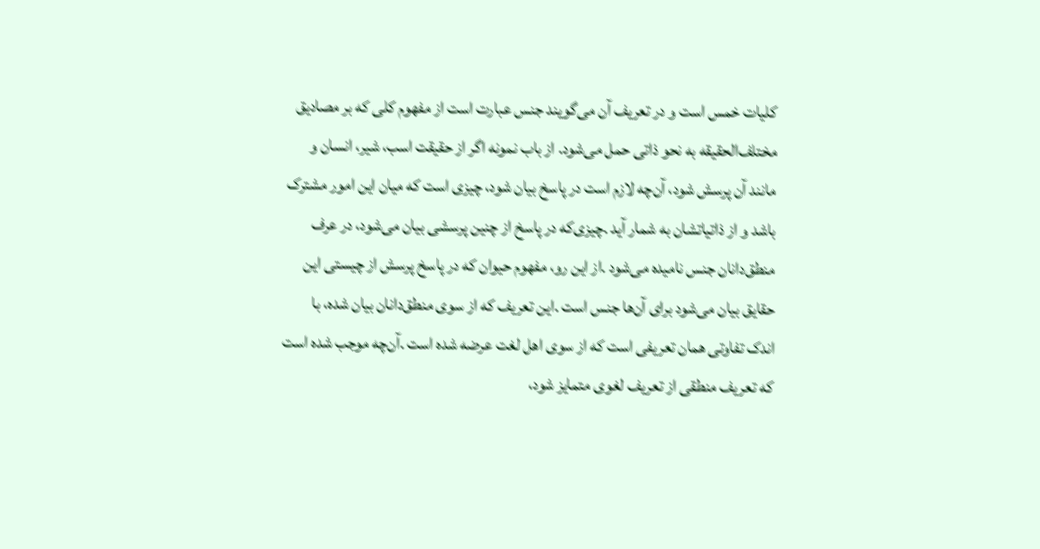کلیات خمس است و در تعریف آن می‌گویند جنس عبارت است از مفهوم کلی که بر مصادیق مختلف‌الحقیقه به نحو ذاتی حمل می‌شود. از باب نمونه اگر از حقیقت اسب، شیر، انسان و مانند آن پرسش شود، آن‌چه لازم است در پاسخ بیان شود، چیزی است که میان این امور مشترک باشد و از ذاتیاتشان به شمار آید .چیزی‌که در پاسخ از چنین پرسشی بیان می‌شود، در عرف منطق‌دانان جنس نامیده می‌شود .از این رو، مفهوم حیوان که در پاسخ پرسش از چیستی این حقایق بیان می‌شود برای آن‌ها جنس است .این تعریف که از سوی منطق‌دانان بیان شده، با اندک تفاوتی همان تعریفی است که از سوی اهل لغت عرضه شده است .آن‌چه موجب شده است که تعریف منطقی از تعریف لغوی متمایز شود،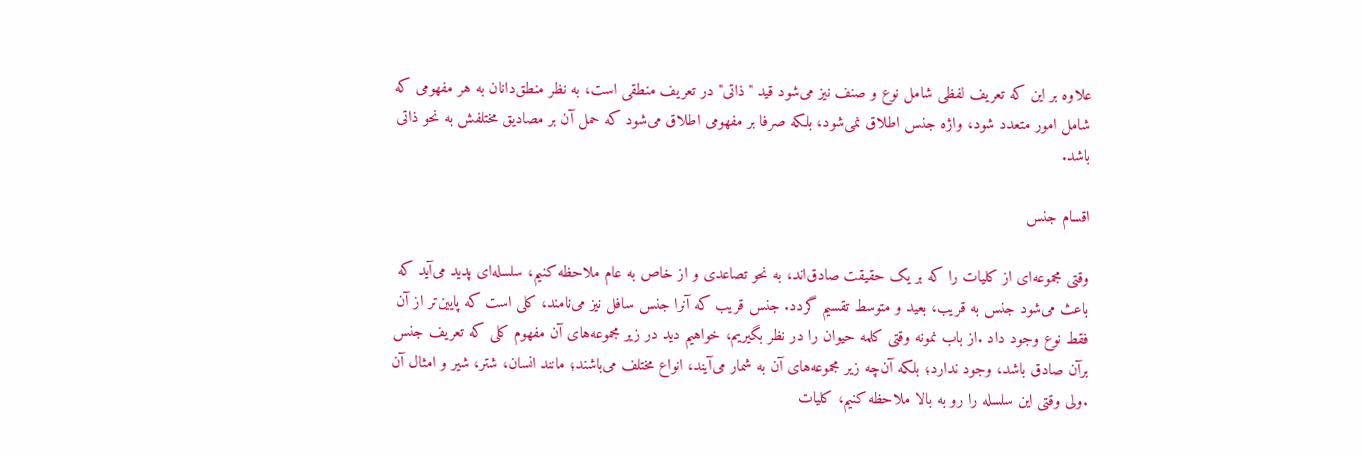علاوه بر این که تعریف لفظی شامل نوع و صنف نیز می‌شود قید "ذاتی" در تعریف منطقی است، به نظر منطق‌دانان به هر مفهومی که شامل امور متعدد شود، واژه جنس اطلاق نمی‌شود، بلکه صرفا بر مفهومی اطلاق می‌شود که حمل آن بر مصادیق مختلفش به نحو ذاتی باشد.

اقسام جنس

وقتی مجموعه‌ای‌ از کلیات را که بر یک حقیقت صادق‌اند، به نحو تصاعدی و از خاص به عام ملاحظه کنیم، سلسله‌ای‌ پدید می‌آید که باعث می‌شود جنس به قریب، بعید و متوسط تقسیم گردد. جنس قریب که آنرا جنس سافل نیز می‌نامند، کلی است که پایین‌تر از آن فقط نوع وجود داد .از باب نمونه وقتی کلمه حیوان را در نظر بگیریم، خواهیم دید در زیر مجموعه‌های آن مفهوم کلی که تعریف جنس برآن صادق باشد،‌ وجود ندارد؛ بلکه آن‌چه زیر مجموعه‌های آن به شمار می‌آیند، انواع مختلف می‌باشند؛ مانند انسان،‌ شتر،‌ شیر و امثال آن .ولی وقتی این سلسله را رو به بالا ملاحظه کنیم، کلیات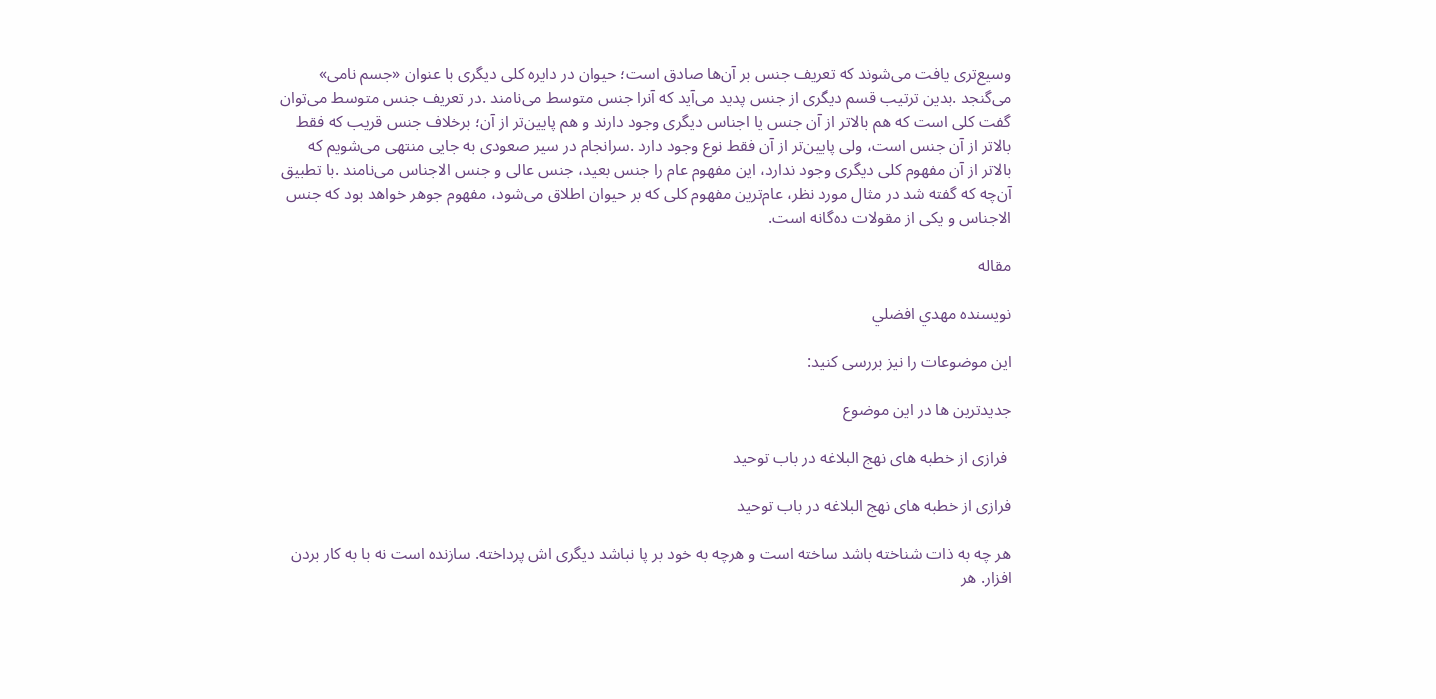وسیع‌تری یافت می‌شوند که تعریف جنس بر آن‌ها صادق است؛ حیوان در دایره کلی دیگری با عنوان «جسم نامی» می‌گنجد .بدین ترتیب قسم دیگری از جنس پدید می‌آید که آنرا جنس متوسط می‌نامند .در تعریف جنس متوسط می‌توان گفت کلی است که هم بالاتر از آن جنس یا اجناس دیگری وجود دارند و هم پایین‌تر از آن؛ برخلاف جنس قریب که فقط بالاتر از آن جنس است، ولی پایین‌تر از آن فقط نوع وجود دارد .سرانجام در سیر صعودی به جایی منتهی می‌شویم که بالاتر از آن مفهوم کلی دیگری وجود ندارد، این مفهوم عام را جنس بعید، جنس عالی و جنس الاجناس می‌نامند .با تطبیق آن‌چه که گفته شد در مثال مورد نظر، عام‌ترین مفهوم کلی که بر حیوان اطلاق می‌شود، مفهوم جوهر خواهد بود که جنس الاجناس و یکی از مقولات ده‌گانه است.

مقاله

نویسنده مهدي افضلي

این موضوعات را نیز بررسی کنید:

جدیدترین ها در این موضوع

 فرازی از خطبه های نهج البلاغه در باب توحید

فرازی از خطبه های نهج البلاغه در باب توحید

هر چه به ذات شناخته باشد ساخته است و هرچه به خود بر پا نباشد ديگرى اش پرداخته. سازنده است نه با به كار بردن افزار. هر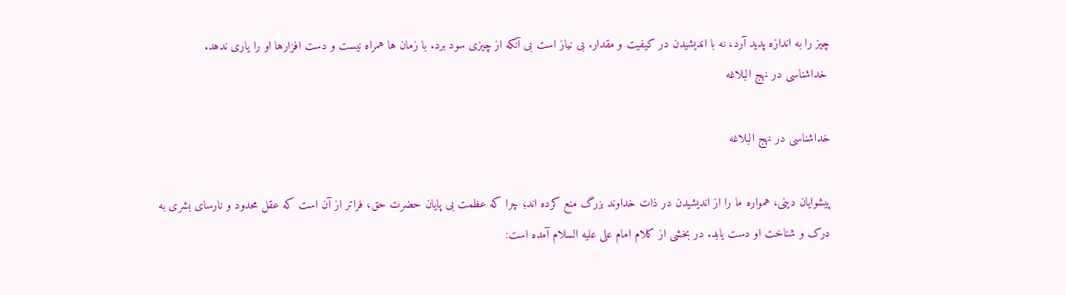چيز را به اندازه پديد آرد، نه با انديشيدن در كيفيت و مقدار. بى نياز است بى آنكه از چيزى سود برد. با زمان ها همراه نيست و دست افزارها او را يارى ندهد.
 خداشناسی در نهج البلاغه

خداشناسی در نهج البلاغه

پیشوایان دینی، همواره ما را از اندیشیدن در ذات خداوند بزرگ منع کرده اند؛ چرا که عظمت بی پایان حضرت حق، فراتر از آن است که عقل محدود و نارسای بشری به درک و شناخت او دست یابد. در بخشی از کلام امام علی علیه السلام آمده است: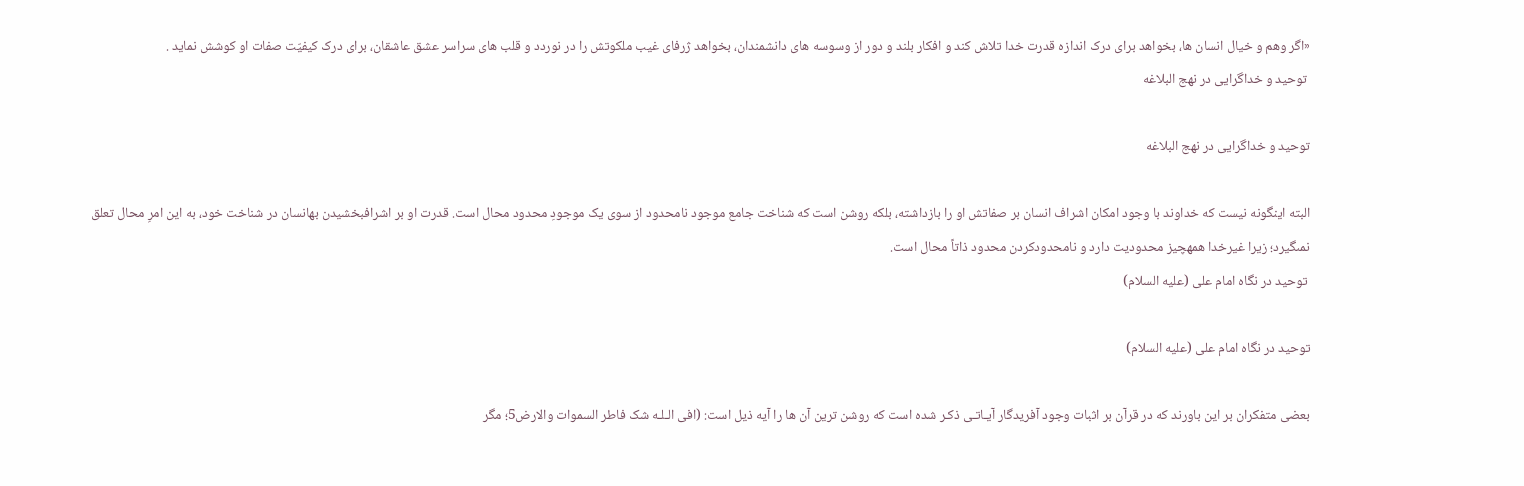«اگر وهم و خیال انسان ها، بخواهد برای درک اندازه قدرت خدا تلاش کند و افکار بلند و دور از وسوسه های دانشمندان، بخواهد ژرفای غیب ملکوتش را در نوردد و قلب های سراسر عشق عاشقان، برای درک کیفیّت صفات او کوشش نماید .
 توحید و خداگرایی در نهج البلاغه

توحید و خداگرایی در نهج البلاغه

البته اینگونه نیست که خداوند با وجود امکان اشراف انسان بر صفاتش او را بازداشته، بلکه روشن است که شناخت جامع موجود نامحدود از سوى یک موجودِ محدود محال است. قدرت او بر اشرافبخشیدن بهانسان در شناخت خود، به این امرِ محال تعلق نمىگیرد؛ زیرا غیرخدا همهچیز محدودیت دارد و نامحدودکردن محدود ذاتاً محال است.
 توحید در نگاه امام علی (علیه السلام)

توحید در نگاه امام علی (علیه السلام)

بعضی متفکران بر این باورند که در قرآن بر اثبات وجود آفریدگار آیـاتـی ذکـر شده است که روشن ترین آن ها را آیه ذیل است: (افی الـلـه شک فاطر السموات والارض5؛ مگر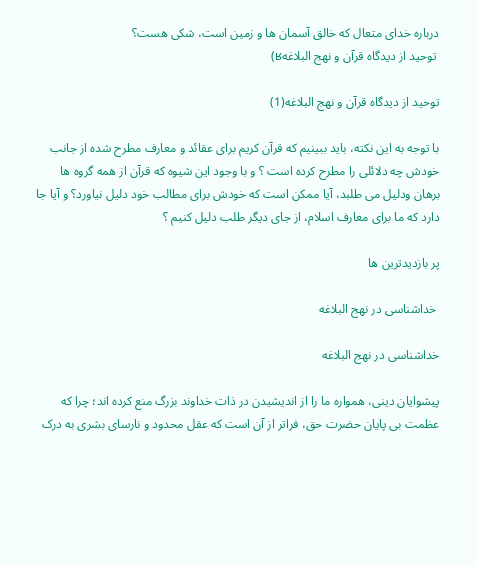درباره خدای متعال که خالق آسمان ها و زمین است، شکی هست؟
 توحید از دیدگاه قرآن و نهج البلاغهʁ)

توحید از دیدگاه قرآن و نهج البلاغه(1)

با توجه به این نکته، باید ببینیم که قرآن کریم برای عقائد و معارف مطرح شده از جانب خودش چه دلائلی را مطرح کرده است ؟ و با وجود این شیوه که قرآن از همه گروه ها برهان ودلیل می طلبد، آیا ممکن است که خودش برای مطالب خود دلیل نیاورد؟ و آیا جا دارد که ما برای معارف اسلام، از جای دیگر طلب دلیل کنیم ؟

پر بازدیدترین ها

 خداشناسی در نهج البلاغه

خداشناسی در نهج البلاغه

پیشوایان دینی، همواره ما را از اندیشیدن در ذات خداوند بزرگ منع کرده اند؛ چرا که عظمت بی پایان حضرت حق، فراتر از آن است که عقل محدود و نارسای بشری به درک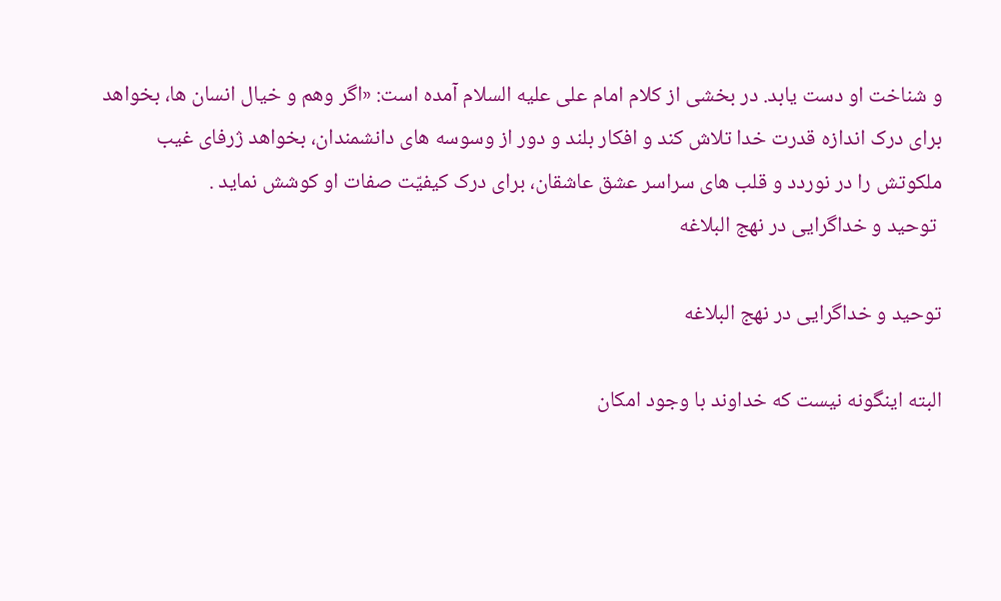و شناخت او دست یابد. در بخشی از کلام امام علی علیه السلام آمده است: «اگر وهم و خیال انسان ها، بخواهد برای درک اندازه قدرت خدا تلاش کند و افکار بلند و دور از وسوسه های دانشمندان، بخواهد ژرفای غیب ملکوتش را در نوردد و قلب های سراسر عشق عاشقان، برای درک کیفیّت صفات او کوشش نماید .
 توحید و خداگرایی در نهج البلاغه

توحید و خداگرایی در نهج البلاغه

البته اینگونه نیست که خداوند با وجود امکان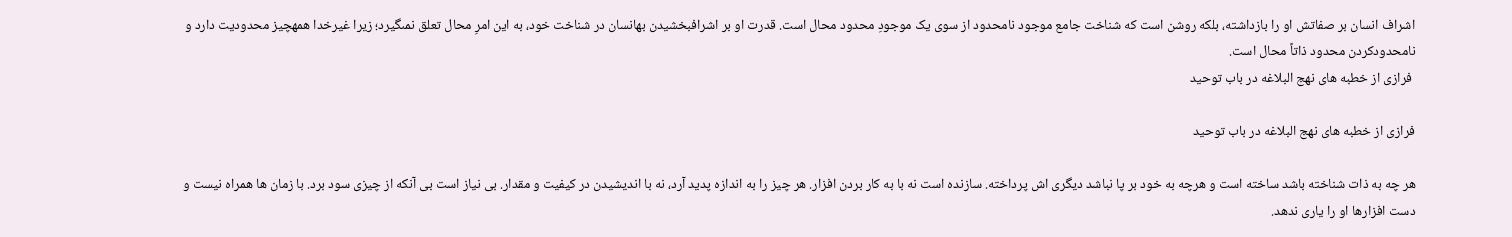اشراف انسان بر صفاتش او را بازداشته، بلکه روشن است که شناخت جامع موجود نامحدود از سوى یک موجودِ محدود محال است. قدرت او بر اشرافبخشیدن بهانسان در شناخت خود، به این امرِ محال تعلق نمىگیرد؛ زیرا غیرخدا همهچیز محدودیت دارد و نامحدودکردن محدود ذاتاً محال است.
 فرازی از خطبه های نهج البلاغه در باب توحید

فرازی از خطبه های نهج البلاغه در باب توحید

هر چه به ذات شناخته باشد ساخته است و هرچه به خود بر پا نباشد ديگرى اش پرداخته. سازنده است نه با به كار بردن افزار. هر چيز را به اندازه پديد آرد، نه با انديشيدن در كيفيت و مقدار. بى نياز است بى آنكه از چيزى سود برد. با زمان ها همراه نيست و دست افزارها او را يارى ندهد.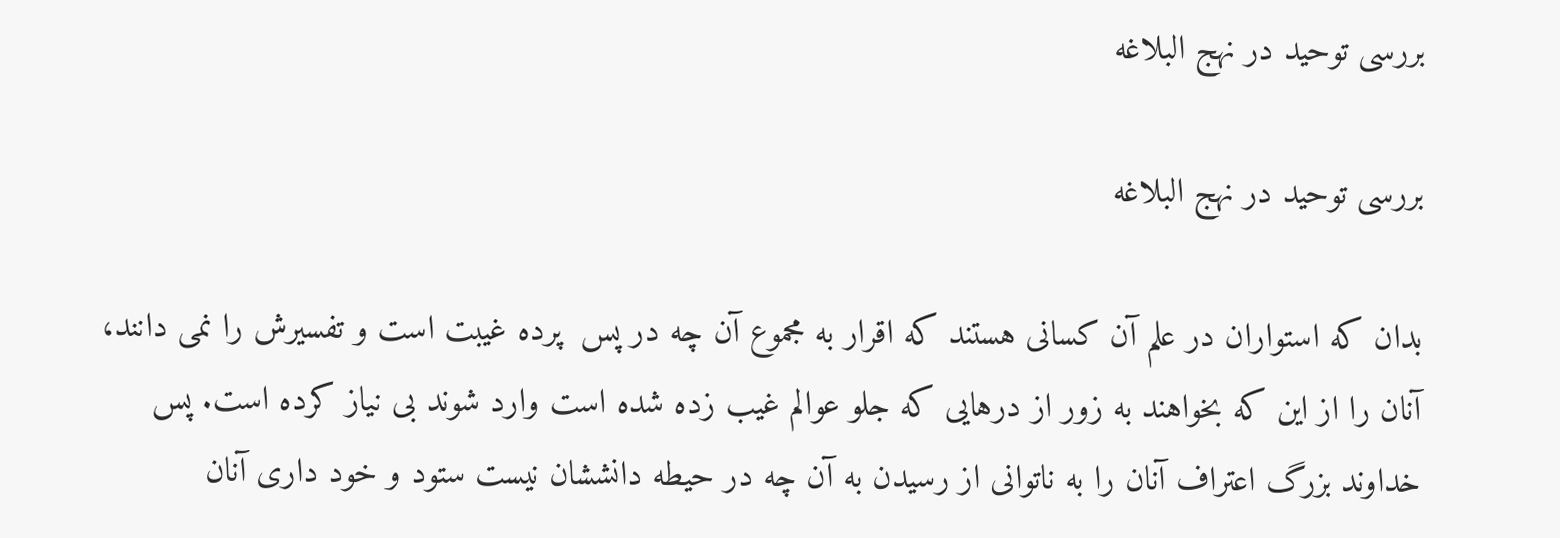بررسی توحيد در نهج البلاغه

بررسی توحيد در نهج البلاغه

بدان كه استواران در علم آن كسانى هستند كه اقرار به مجموع آن چه در پس ‍ پرده غيبت است و تفسيرش را نمى دانند، آنان را از اين كه بخواهند به زور از درهايى كه جلو عوالم غيب زده شده است وارد شوند بى نياز كرده است. پس خداوند بزرگ اعتراف آنان را به ناتوانى از رسيدن به آن چه در حيطه دانششان نيست ستود و خود دارى آنان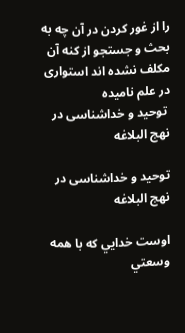را از غور كردن در آن چه به بحث و جستجو از كنه آن مكلف نشده اند استوارى در علم ناميده
 توحيد و خداشناسى در نهج البلاغه

توحيد و خداشناسى در نهج البلاغه

اوست خدايي كه با همه وسعتي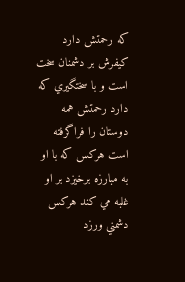كه رحمتش دارد كيفرش بر دشمنان سخت است و با سختگيري كه دارد رحمتش همه دوستان را فراگرفته است هركس كه با او به مبارزه برخيزد بر او غلبه مي كند هركس دشمني ورزد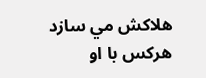هلاكش مي سازد هركس با او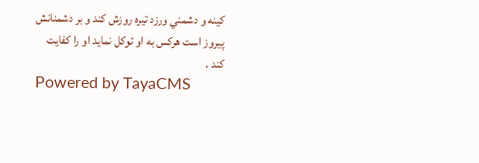كينه و دشمني ورزد تيره روزش كند و بر دشمنانش پيروز است هركس به او توكل نمايد او را كفايت كند .
Powered by TayaCMS